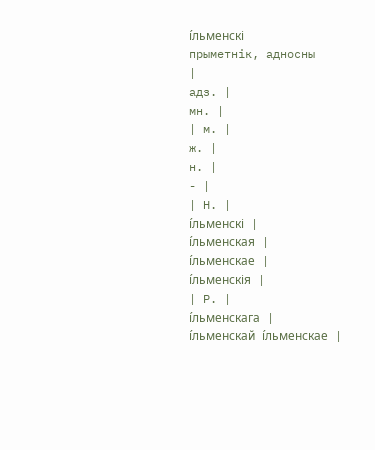і́льменскі
прыметнік, адносны
|
адз. |
мн. |
| м. |
ж. |
н. |
- |
| Н. |
і́льменскі |
і́льменская |
і́льменскае |
і́льменскія |
| Р. |
і́льменскага |
і́льменскай і́льменскае |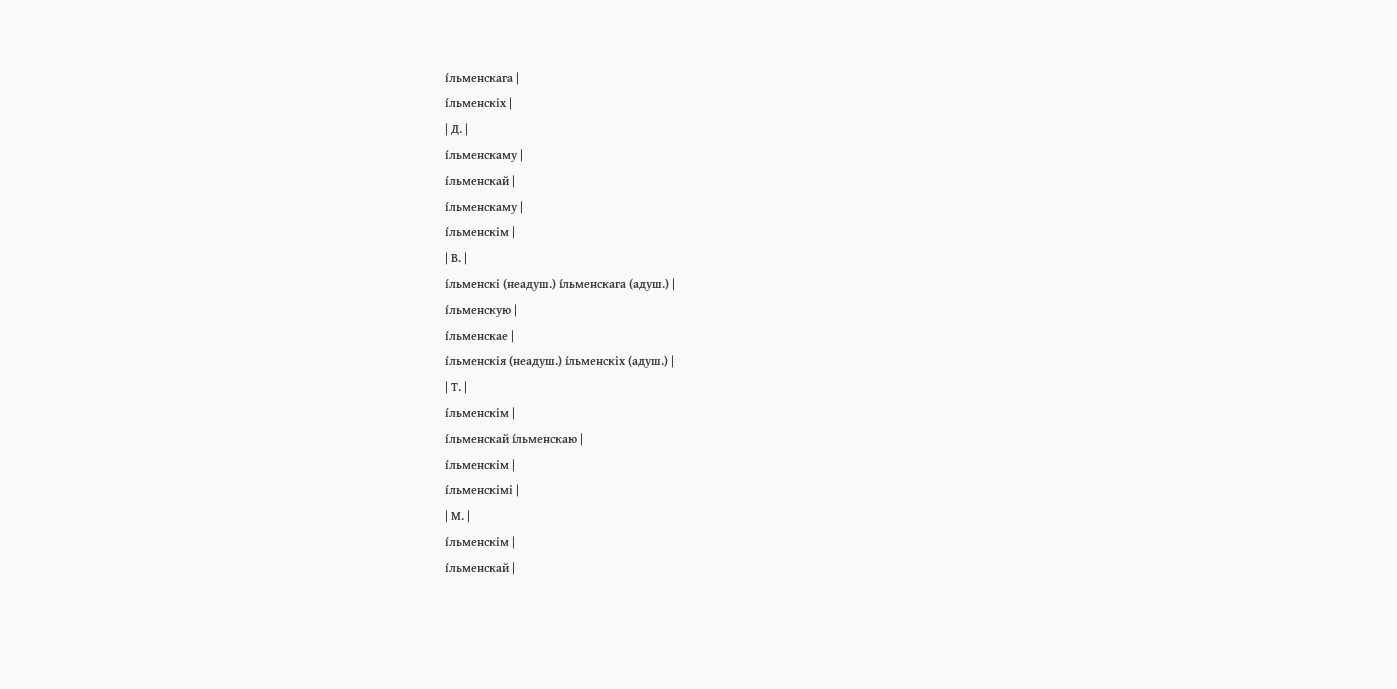і́льменскага |
і́льменскіх |
| Д. |
і́льменскаму |
і́льменскай |
і́льменскаму |
і́льменскім |
| В. |
і́льменскі (неадуш.) і́льменскага (адуш.) |
і́льменскую |
і́льменскае |
і́льменскія (неадуш.) і́льменскіх (адуш.) |
| Т. |
і́льменскім |
і́льменскай і́льменскаю |
і́льменскім |
і́льменскімі |
| М. |
і́льменскім |
і́льменскай |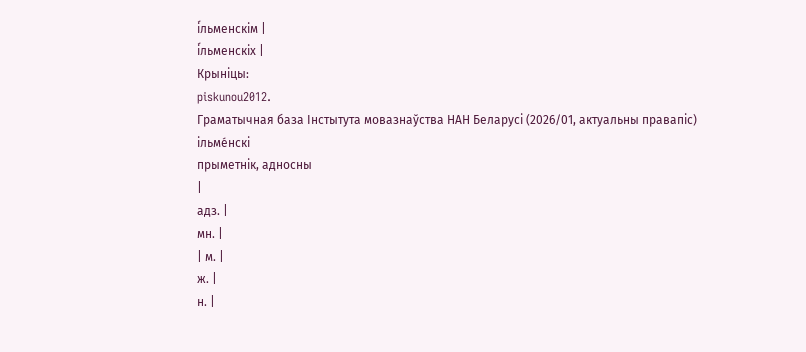і́льменскім |
і́льменскіх |
Крыніцы:
piskunou2012.
Граматычная база Інстытута мовазнаўства НАН Беларусі (2026/01, актуальны правапіс)
ільме́нскі
прыметнік, адносны
|
адз. |
мн. |
| м. |
ж. |
н. |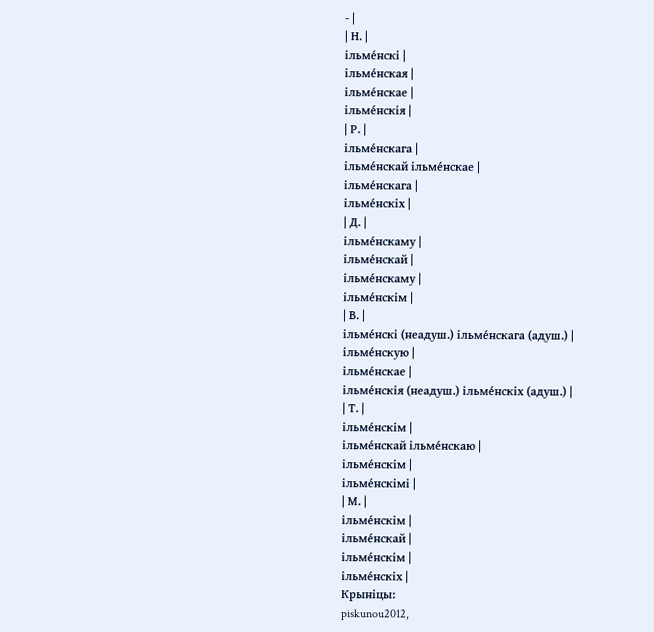- |
| Н. |
ільме́нскі |
ільме́нская |
ільме́нскае |
ільме́нскія |
| Р. |
ільме́нскага |
ільме́нскай ільме́нскае |
ільме́нскага |
ільме́нскіх |
| Д. |
ільме́нскаму |
ільме́нскай |
ільме́нскаму |
ільме́нскім |
| В. |
ільме́нскі (неадуш.) ільме́нскага (адуш.) |
ільме́нскую |
ільме́нскае |
ільме́нскія (неадуш.) ільме́нскіх (адуш.) |
| Т. |
ільме́нскім |
ільме́нскай ільме́нскаю |
ільме́нскім |
ільме́нскімі |
| М. |
ільме́нскім |
ільме́нскай |
ільме́нскім |
ільме́нскіх |
Крыніцы:
piskunou2012,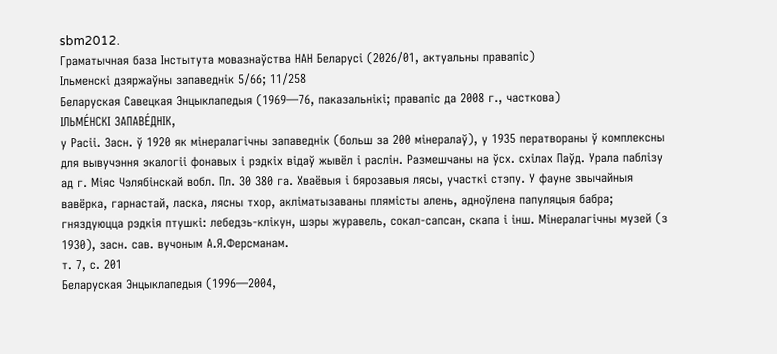sbm2012.
Граматычная база Інстытута мовазнаўства НАН Беларусі (2026/01, актуальны правапіс)
Ільменскі дзяржаўны запаведнік 5/66; 11/258
Беларуская Савецкая Энцыклапедыя (1969—76, паказальнікі; правапіс да 2008 г., часткова)
ІЛЬМЕ́НСКІ ЗАПАВЕ́ДНІК,
у Расіі. Засн. ў 1920 як мінералагічны запаведнік (больш за 200 мінералаў), у 1935 ператвораны ў комплексны для вывучэння экалогіі фонавых і рэдкіх відаў жывёл і раслін. Размешчаны на ўсх. схілах Паўд. Урала паблізу ад г. Міяс Чэлябінскай вобл. Пл. 30 380 га. Хваёвыя і бярозавыя лясы, участкі стэпу. У фауне звычайныя вавёрка, гарнастай, ласка, лясны тхор, акліматызаваны плямісты алень, адноўлена папуляцыя бабра; гняздуюцца рэдкія птушкі: лебедзь-клікун, шэры журавель, сокал-сапсан, скапа і інш. Мінералагічны музей (з 1930), засн. сав. вучоным А.Я.Ферсманам.
т. 7, с. 201
Беларуская Энцыклапедыя (1996—2004,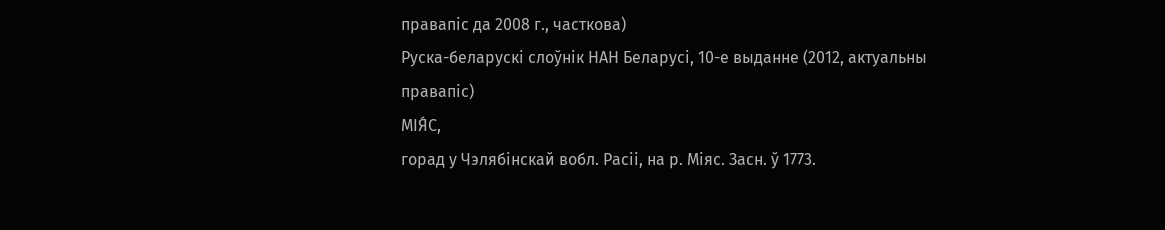правапіс да 2008 г., часткова)
Руска-беларускі слоўнік НАН Беларусі, 10-е выданне (2012, актуальны правапіс)
МІЯ́С,
горад у Чэлябінскай вобл. Расіі, на р. Міяс. Засн. ў 1773.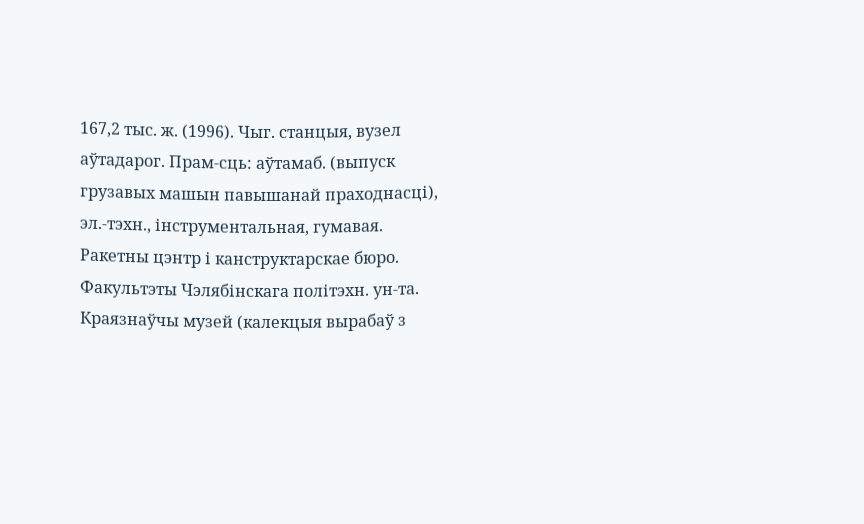167,2 тыс. ж. (1996). Чыг. станцыя, вузел аўтадарог. Прам-сць: аўтамаб. (выпуск грузавых машын павышанай праходнасці), эл.-тэхн., інструментальная, гумавая. Ракетны цэнтр і канструктарскае бюро. Факультэты Чэлябінскага політэхн. ун-та. Краязнаўчы музей (калекцыя вырабаў з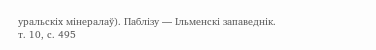уральскіх мінералаў). Паблізу — Ільменскі запаведнік.
т. 10, с. 495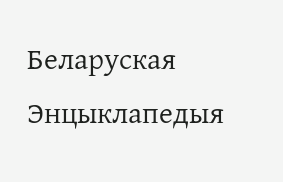Беларуская Энцыклапедыя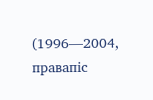(1996—2004, правапіс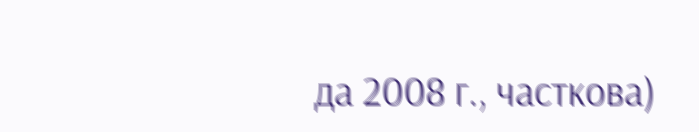да 2008 г., часткова)